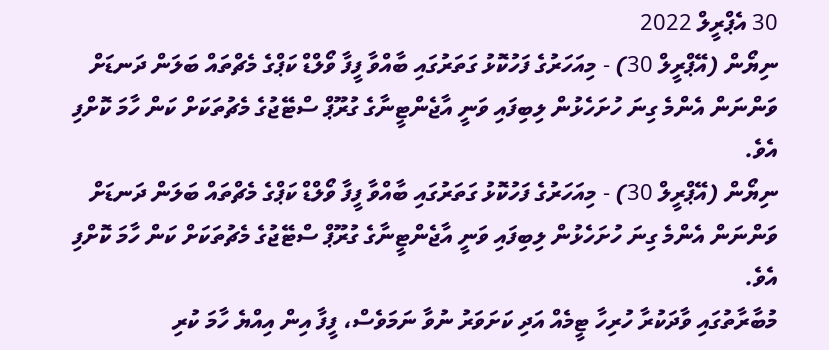30 އެޕްރީލް 2022
ނިޔޯން (އޭޕްރީލް 30) - މިއަހަރުގެ ފަހުކޮޅު ގަތަރުގައި ބާއްވާ ފީފާ ވޯލްޑް ކަޕްގެ މެޗްތައް ބަލަން ދަނޑަށް ވަންނަން އެންމެ ގިނަ ހުށަހެޅުން ލިބިފައި ވަނީ އާޖެންޓީނާގެ ގުރޫޕް ސްޓޭޖުގެ މެޗުތަކަށް ކަން ހާމަ ކޮށްފި އެވެ.
ނިޔޯން (އޭޕްރީލް 30) - މިއަހަރުގެ ފަހުކޮޅު ގަތަރުގައި ބާއްވާ ފީފާ ވޯލްޑް ކަޕްގެ މެޗްތައް ބަލަން ދަނޑަށް ވަންނަން އެންމެ ގިނަ ހުށަހެޅުން ލިބިފައި ވަނީ އާޖެންޓީނާގެ ގުރޫޕް ސްޓޭޖުގެ މެޗުތަކަށް ކަން ހާމަ ކޮށްފި އެވެ.
މުބާރާތުގައި ވާދަކުރާ ހުރިހާ ޓީމެއް އަދި ކަށަވަރު ނުވާ ނަމަވެސް، ފީފާ އިން އިއްޔެ ހާމަ ކުރި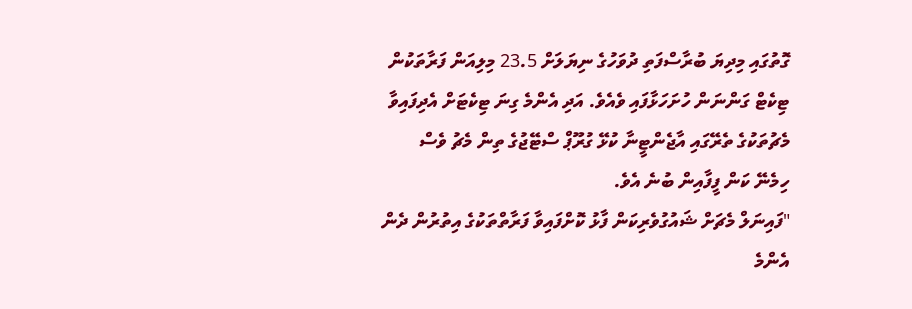ގޮތުގައި މިދިޔަ ބުރާސްފަތި ދުވަހުގެ ނިޔަލަށް 23.5 މިލިއަން ފަރާތަކުން ޓިކެޓް ގަންނަން ހުށަހަޅާފައި ވެއެވެ. އަދި އެންމެ ގިނަ ޓިކެޓަށް އެދިފައިވާ މެޗުތަކުގެ ތެރޭގައި އާޖެންޓީނާ ކުޅޭ ގުރޫޕް ސްޓޭޖުގެ ތިން މެޗު ވެސް ހިމެނޭ ކަން ފީފާއިން ބުނެ އެވެ.
"ފައިނަލް މެޗަށް ޝައުގުވެރިކަން ފާޅު ކޮށްފައިވާ ފަރާތްތަކުގެ އިތުރުން ދެން އެންމެ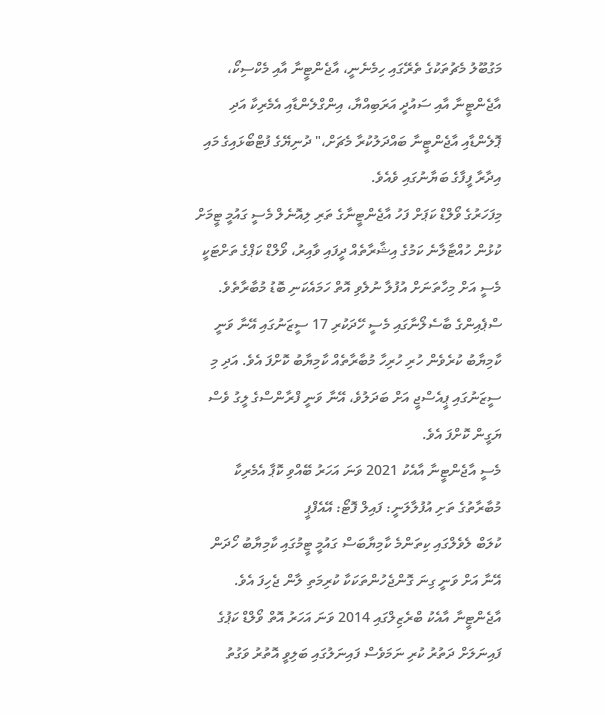މަގުބޫލު މެޗުތަކުގެ ތެރޭގައި ހިމެނެނީ، އާޖެންޓީނާ އާއި މެކްސިކޯ، އާޖެންޓީނާ އާއި ސައުދީ އަރަބިއްޔާ، އިންގްލެންޑާއި އެމެރިކާ އަދި ޕޮލެންޑާއި އާޖެންޓީނާ ބައްދަލުކުރާ މެޗަށް،" ދުނިޔޭގެ ފުޓްބޯޅައިގެ މައި އިދާރާ ފީފާގެ ބަޔާނުގައި ވެއެވެ.
މިފަހަރުގެ ވޯލްޑް ކަޕަށް ފަހު އާޖެންޓީނާގެ ތަރި ލިއޮނެލް މެސީ ގައުމީ ޓީމަށް ކުޅުން ހުއްޓާލާނެ ކަމުގެ އިޝާރާތެއް ދީފައި ވާއިރު، ވޯލްޑް ކަޕްގެ ތަށްޓަކީ މެސީ އަށް މިހާތަނަށް އުފުލާ ނުލެވި އޮތް ހަމައެކަނި ބޮޑު މުބާރާތެވެ. ސްޕެއިންގެ ބާސެލޯނާގައި މެސީ ހޭދަކުރި 17 ސީޒަނުގައި އޭނާ ވަނީ ކާމިޔާބު ކުރެވެން ހުރި ހުރިހާ މުބާރާތެއް ކާމިޔާބު ކޮށްފަ އެވެ. އަދި މި ސީޒަނުގައި ޕީއެސްޖީ އަށް ބަދަލުވެ، އޭނާ ވަނީ ފްރާންސްގެ ލީގު ވެސް ޔަގީން ކޮށްފަ އެވެ.
މެސީ އާޖެންޓީނާ އާއެކު 2021 ވަނަ އަހަރު ބޭއްވި ކޮޕާ އެމެރިކާ މުބާރާތުގެ ތަށި އުފުލާލަނީ: ފައިލް ފޮޓޯ: އޭއެފްޕީ
ކުލަބް ލެވެލްގައި ކިތަންމެ ކާމިޔާބަސް ގައުމީ ޓީމުގައި ކާމިޔާބު ހޯދަން އޭނާ އަށް ވަނީ ގިނަ ގޮންޖެހުންތަކަކާ ކުރިމަތި ލާން ޖެހިފަ އެވެ. އާޖެންޓީނާ އާއެކު ބްރެޒިލްގައި 2014 ވަނަ އަހަރު އޮތް ވޯލްޑް ކަޕުގެ ފައިނަލަށް ދަތުރު ކުރި ނަމަވެސް ފައިނަލުގައި ބަލިވީ އޮތުރު ވަގުތު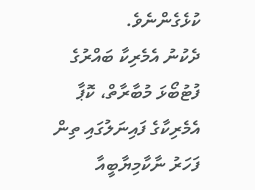ކުޅެގެންނެވެ.
ދެކުނު އެމެރިކާ ބައްރުގެ ފުޓުބޯޅަ މުބާރާތް، ކޮޕާ އެމެރިކާގެ ފައިނަލުގައި ތިން ފަހަރު ނާކާމިޔާބީއާ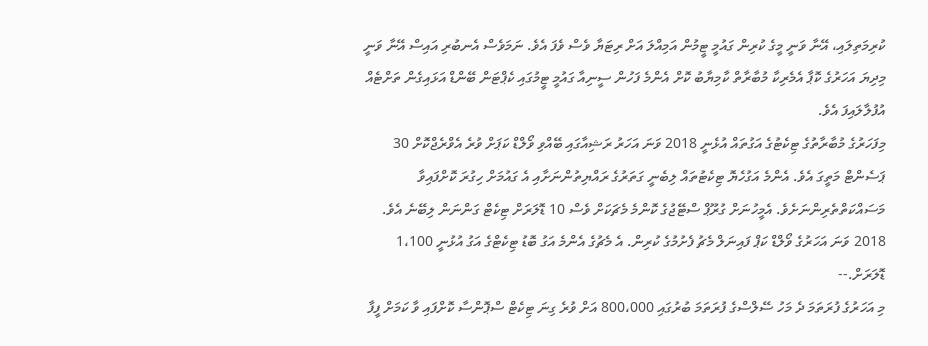ކުރިމަތިލައި، އޭނާ ވަނީ މީގެ ކުރިން ގައުމީ ޓީމުން އަމިއްލަ އަށް ރިޓަޔާ ވެސް ވެފަ އެވެ. ނަމަވެސް އެނބުރި އައިސް އޭނާ ވަނީ މިދިޔަ އަހަރުގެ ކޮޕާ އެމެރިކާ މުބާރާތް ކާމިޔާބު ކޮށް އެންމެ ފަހުން ސީނިއާ ގައުމީ ޓީމުގައި ކެޕްޓަން ބޭންޑް އަޅައިގެން ތަށްޓެއް އުފުލާލައިފަ އެވެ.
މިފަހަރުގެ މުބާރާތުގެ ޓިކެޓުގެ އަގުތައް އުޅެނީ 2018 ވަނަ އަހަރު ރަޝިއާގައި ބޭއްވި ވޯލްޑް ކަޕަށް ވުރެ އެވްރެޖްކޮށް 30 ޕަސެންޓް މަތީގަ އެވެ. އެންމެ އަގުހެޔޮ ޓިކެޓުތައް ލިބެނީ ގަތަރުގެ ރައްޔިތުންނަށާއި އެ ގައުމަށް ހިގުރަ ކޮށްފައިވާ މަސައްކަތްތެރިންނަށެވެ. އެމީހުނަށް ގުރޫޕް ސްޓޭޖުގެ ކޮންމެ މެޗަކަށް ވެސް 10 ޑޮލަރަށް ޓިކެޓް ގަންނަން ލިބޭނެ އެވެ.
2018 ވަނަ އަހަރުގެ ވޯލްޑް ކަޕް ފައިނަލް މެޗު ފެށުމުގެ ކުރިން. އެ މެޗުގެ އެންމެ އަގު ބޮޑު ޓިކެޓްގެ އަގު އުޅުނީ 1،100 ޑޮލަރަށް.--
މި އަހަރުގެ ފުރަތަމަ ދެ މަހު ސޭލްސްގެ ފުރަތަމަ ބުރުގައި 800،000 އަށް ވުރެ ގިނަ ޓިކެޓް ސްޕޮންސާ ކޮށްފައި ވާ ކަމަށް ފީފާ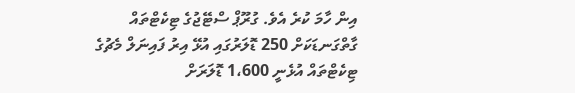އިން ހާމަ ކުރެ އެވެ. ގުރޫޕް ސްޓޭޖުގެ ޓިކެޓްތައް ގާތްގަނޑަކަށް 250 ޑޮލަރުގައި އުޅޭ އިރު ފައިނަލް މެޗުގެ ޓިކެޓްތައް އުޅެނީ 1،600 ޑޮލަރަށް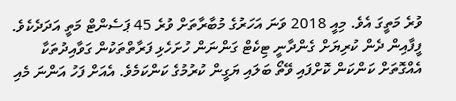ވުރެ މަތީގަ އެވެ. މިއީ 2018 ވަނަ އަހަރުގެ މުބާރާތަށް ވުރެ 45 ޕަސެންޓް މަތީ އަދަދެކެވެ.
ފީފާއިން ދެން ކުރިޔަށް ގެންދާނީ ޓިކެޓް ގަންނަން ހުށަހެޅި ފަރާތްތަކުން ގަވާއިދުތަކާ އެއްގޮތަށް ކަންކަން ކޮށްފައި ވޭތޯ ބަލައި ޔަގީން ކުރުމުގެ ކަންކަމެވެ. އެއަށް ފަހު އަންނަ މެއި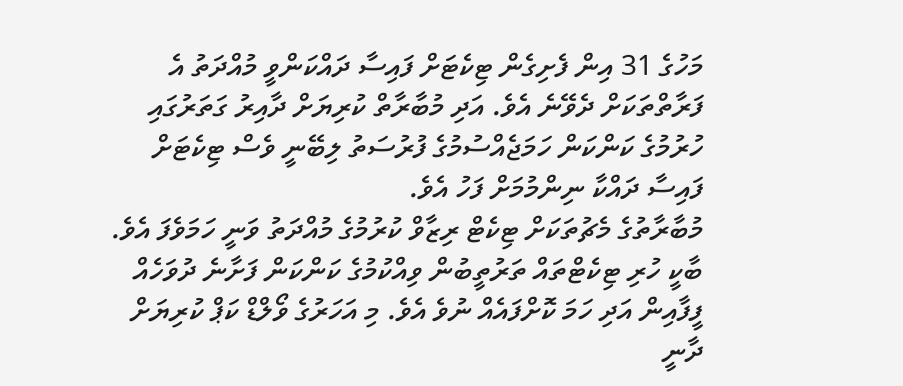މަހުގެ 31 އިން ފެށިގެން ޓިކެޓަށް ފައިސާ ދައްކަންވީ މުއްދަތު އެ ފަރާތްތަކަށް ދެވޭނެ އެވެ. އަދި މުބާރާތް ކުރިޔަށް ދާއިރު ގަތަރުގައި ހުރުމުގެ ކަންކަން ހަމަޖެއްސުމުގެ ފުރުސަތު ލިބޭނީ ވެސް ޓިކެޓަށް ފައިސާ ދައްކާ ނިންމުމަށް ފަހު އެވެ.
މުބާރާތުގެ މެޗުތަކަށް ޓިކެޓް ރިޒާވް ކުރުމުގެ މުއްދަތު ވަނީ ހަމަވެފަ އެވެ. ބާކީ ހުރި ޓިކެޓްތައް ތަރުތީބުން ވިއްކުމުގެ ކަންކަން ފަށާނެ ދުވަހެއް ފީފާއިން އަދި ހަމަ ކޮށްފައެއް ނުވެ އެވެ. މި އަހަރުގެ ވޯލްޑް ކަޕް ކުރިޔަށް ދާނީ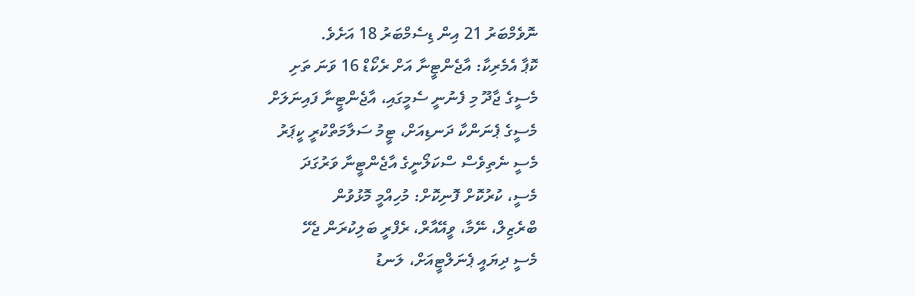ނޮވެމްބަރު 21 އިން ޑިސެމްބަރު 18 އަށެވެ.
ކޮޕާ އެމެރިކާ: އާޖެންޓީނާ އަށް ރެކޯޑް 16 ވަނަ ތަށި
މެސީގެ ޖާދޫ މި ފެނުނީ ސެމީގައި، އާޖެންޓީނާ ފައިނަލަށް
މެސީގެ ޕެނަންކާ ދަނޑިއަށް، ޓީމު ސަލާމަތްކުރީ ކީޕަރު
މެސީ ނެތިވެސް ސްކަލޯނީގެ އާޖެންޓީނާ ވަރުގަދަ
މެސީ، ކުރުކޮށް ފޮނިކޮށް: މުހިއްމީ މޮޅުވުން
ބްރެޒިލް، ނޭމާ، ވީއޭއާރް، ރެފްރީ ބަލިކުރަން ޖެހޭ
މެސީ ދިޔައީ ޕެނަލްޓީއަށް، ލަނޑު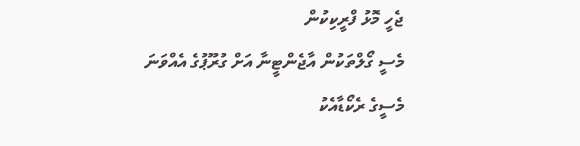ޖެހީ މޮޅު ފްރީކިކުން
މެސީ ގޯލްތަކުން އާޖެންޓީނާ އަށް ގުރޫޕުގެ އެއްވަނަ
މެސީގެ ރެކޯޑާއެކު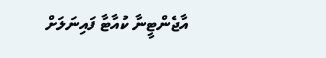އާޖެންޓީނާ ކުއާޓާ ފައިނަލަށް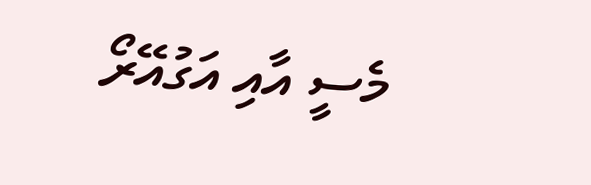މެސީ އާއި އަގުއޭރޯ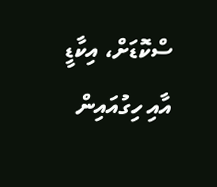ސްކޮޑަށް، އިކާޑީ އާއި ހިގުއައިން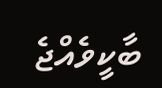ބާކީވެއްޖެ